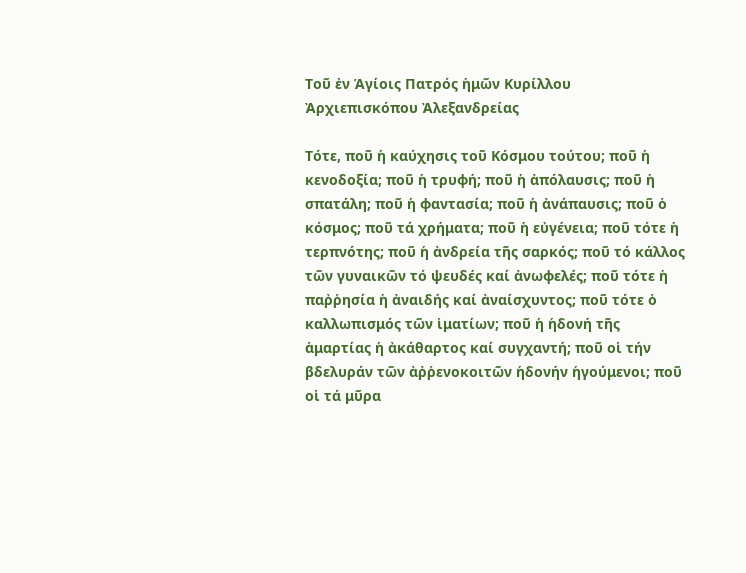Τοῦ ἐν Ἁγίοις Πατρός ἡμῶν Κυρίλλου Ἀρχιεπισκόπου Ἀλεξανδρείας

Τότε, ποῦ ἡ καύχησις τοῦ Κόσμου τούτου; ποῦ ἡ κενοδοξία; ποῦ ἡ τρυφή; ποῦ ἡ ἀπόλαυσις; ποῦ ἡ σπατάλη; ποῦ ἡ φαντασία; ποῦ ἡ ἀνάπαυσις; ποῦ ὁ κόσμος; ποῦ τά χρήματα; ποῦ ἡ εὐγένεια; ποῦ τότε ἡ τερπνότης; ποῦ ἡ ἀνδρεία τῆς σαρκός; ποῦ τό κάλλος τῶν γυναικῶν τό ψευδές καί ἀνωφελές; ποῦ τότε ἡ παῤῥησία ἡ ἀναιδής καί ἀναίσχυντος; ποῦ τότε ὁ καλλωπισμός τῶν ἱματίων; ποῦ ἡ ἡδονή τῆς ἁμαρτίας ἡ ἀκάθαρτος καί συγχαντή; ποῦ οἱ τήν βδελυράν τῶν ἀῤῥενοκοιτῶν ἡδονήν ἡγούμενοι; ποῦ οἱ τά μῦρα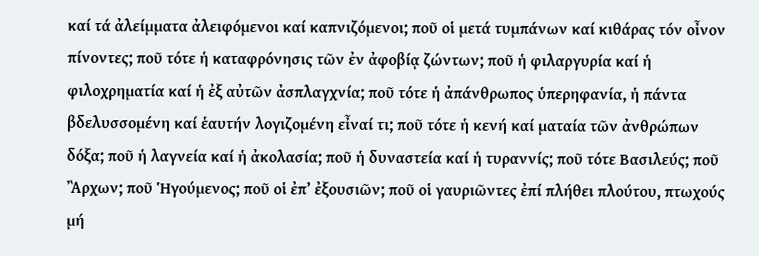καί τά ἀλείμματα ἀλειφόμενοι καί καπνιζόμενοι; ποῦ οἱ μετά τυμπάνων καί κιθάρας τόν οἶνον πίνοντες; ποῦ τότε ἡ καταφρόνησις τῶν ἐν ἀφοβίᾳ ζώντων; ποῦ ἡ φιλαργυρία καί ἡ φιλοχρηματία καί ἡ ἐξ αὐτῶν ἀσπλαγχνία; ποῦ τότε ἡ ἀπάνθρωπος ὑπερηφανία, ἡ πάντα βδελυσσομένη καί ἑαυτήν λογιζομένη εἶναί τι; ποῦ τότε ἡ κενή καί ματαία τῶν ἀνθρώπων δόξα; ποῦ ἡ λαγνεία καί ἡ ἀκολασία; ποῦ ἡ δυναστεία καί ἡ τυραννίς; ποῦ τότε Βασιλεύς; ποῦ Ἂρχων; ποῦ Ἡγούμενος; ποῦ οἱ ἐπ’ ἐξουσιῶν; ποῦ οἱ γαυριῶντες ἐπί πλήθει πλούτου, πτωχούς μή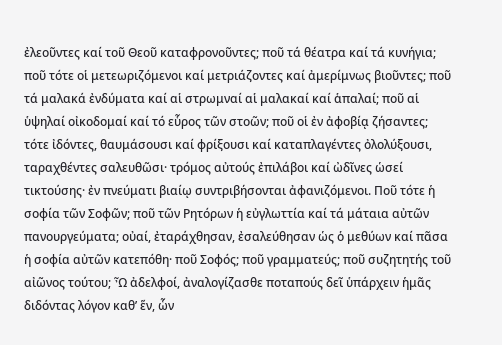ἐλεοῦντες καί τοῦ Θεοῦ καταφρονοῦντες; ποῦ τά θέατρα καί τά κυνήγια; ποῦ τότε οἱ μετεωριζόμενοι καί μετριάζοντες καί ἀμερίμνως βιοῦντες; ποῦ τά μαλακά ἐνδύματα καί αἱ στρωμναί αἱ μαλακαί καί ἁπαλαί; ποῦ αἱ ὑψηλαί οἰκοδομαί καί τό εὗρος τῶν στοῶν; ποῦ οἱ ἐν ἀφοβίᾳ ζήσαντες; τότε ἰδόντες, θαυμάσουσι καί φρίξουσι καί καταπλαγέντες ὀλολύξουσι, ταραχθέντες σαλευθῶσι· τρόμος αὐτούς ἐπιλάβοι καί ὠδῖνες ὡσεί τικτούσης· ἐν πνεύματι βιαίῳ συντριβήσονται ἀφανιζόμενοι. Ποῦ τότε ἡ σοφία τῶν Σοφῶν; ποῦ τῶν Ρητόρων ἡ εὐγλωττία καί τά μάταια αὐτῶν πανουργεύματα; οὐαί, ἐταράχθησαν, ἐσαλεύθησαν ὡς ὁ μεθύων καί πᾶσα ἡ σοφία αὐτῶν κατεπόθη· ποῦ Σοφός; ποῦ γραμματεύς; ποῦ συζητητής τοῦ αἰῶνος τούτου; Ὦ ἀδελφοί, ἀναλογίζασθε ποταπούς δεῖ ὑπάρχειν ἡμᾶς διδόντας λόγον καθ’ ἕν, ὧν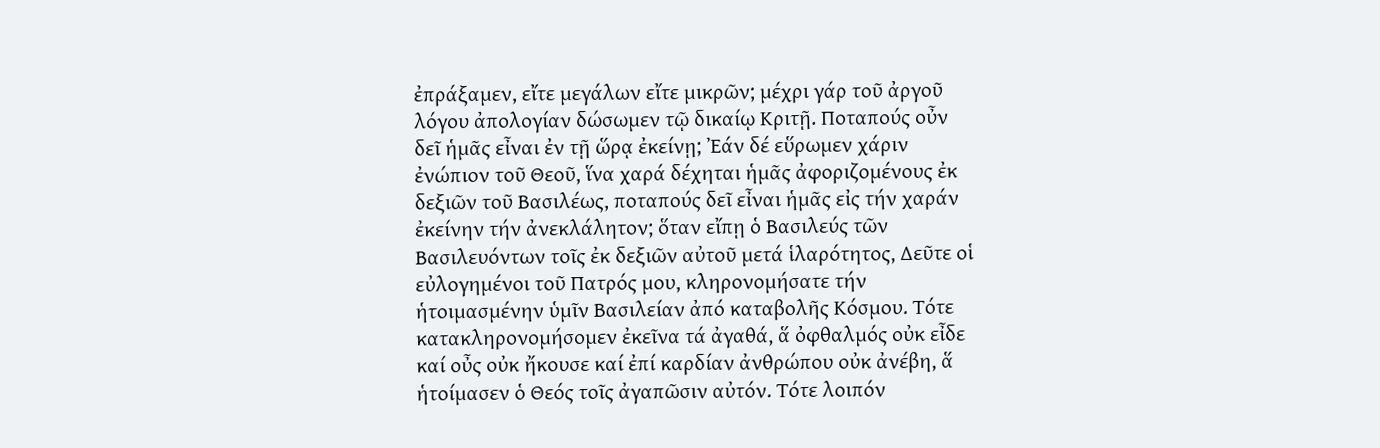ἐπράξαμεν, εἴτε μεγάλων εἴτε μικρῶν; μέχρι γάρ τοῦ ἀργοῦ λόγου ἀπολογίαν δώσωμεν τῷ δικαίῳ Κριτῇ. Ποταπούς οὖν δεῖ ἡμᾶς εἶναι ἐν τῇ ὥρᾳ ἐκείνῃ; Ἐάν δέ εὕρωμεν χάριν ἐνώπιον τοῦ Θεοῦ, ἵνα χαρά δέχηται ἡμᾶς ἀφοριζομένους ἐκ δεξιῶν τοῦ Βασιλέως, ποταπούς δεῖ εἶναι ἡμᾶς εἰς τήν χαράν ἐκείνην τήν ἀνεκλάλητον; ὅταν εἴπῃ ὁ Βασιλεύς τῶν Βασιλευόντων τοῖς ἐκ δεξιῶν αὐτοῦ μετά ἱλαρότητος, Δεῦτε οἱ εὐλογημένοι τοῦ Πατρός μου, κληρονομήσατε τήν ἡτοιμασμένην ὑμῖν Βασιλείαν ἀπό καταβολῆς Κόσμου. Τότε κατακληρονομήσομεν ἐκεῖνα τά ἀγαθά, ἅ ὀφθαλμός οὐκ εἶδε καί οὖς οὐκ ἤκουσε καί ἐπί καρδίαν ἀνθρώπου οὐκ ἀνέβη, ἅ ἡτοίμασεν ὁ Θεός τοῖς ἀγαπῶσιν αὐτόν. Τότε λοιπόν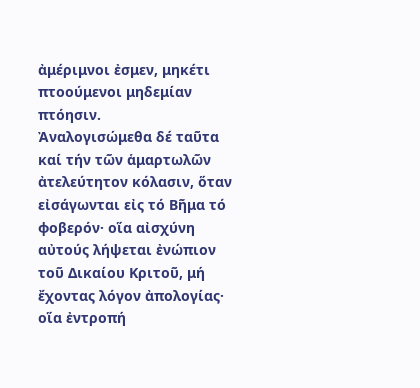ἀμέριμνοι ἐσμεν, μηκέτι πτοούμενοι μηδεμίαν πτόησιν.
Ἀναλογισώμεθα δέ ταῦτα καί τήν τῶν ἁμαρτωλῶν ἀτελεύτητον κόλασιν, ὅταν εἰσάγωνται εἰς τό Βῆμα τό φοβερόν· οἵα αἰσχύνη αὐτούς λήψεται ἐνώπιον τοῦ Δικαίου Κριτοῦ, μή ἔχοντας λόγον ἀπολογίας· οἵα ἐντροπή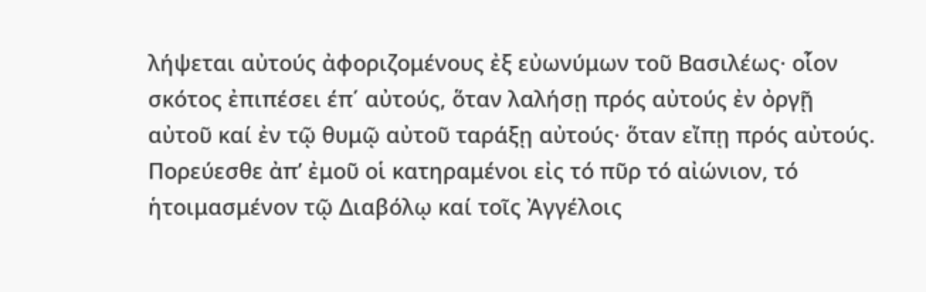λήψεται αὐτούς ἀφοριζομένους ἐξ εὐωνύμων τοῦ Βασιλέως· οἷον σκότος ἐπιπέσει έπ΄ αὐτούς, ὅταν λαλήσῃ πρός αὐτούς ἐν ὀργῇ αὐτοῦ καί ἐν τῷ θυμῷ αὐτοῦ ταράξῃ αὐτούς· ὅταν εἴπῃ πρός αὐτούς. Πορεύεσθε ἀπ’ ἐμοῦ οἱ κατηραμένοι εἰς τό πῦρ τό αἰώνιον, τό ἡτοιμασμένον τῷ Διαβόλῳ καί τοῖς Ἀγγέλοις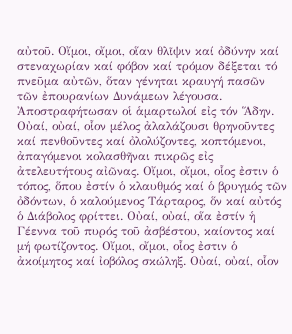αὐτοῦ. Οἴμοι, οἴμοι, οἵαν θλῖψιν καί ὀδύνην καί στεναχωρίαν καί φόβον καί τρόμον δέξεται τό πνεῦμα αὐτῶν, ὅταν γένηται κραυγή πασῶν τῶν ἐπουρανίων Δυνάμεων λέγουσα. Ἀποστραφήτωσαν οἱ ἁμαρτωλοί εἰς τόν Ἅδην. Οὐαί, οὐαί, οἷον μέλος ἀλαλάζουσι θρηνοῦντες καί πενθοῦντες καί ὀλολύζοντες, κοπτόμενοι, ἀπαγόμενοι κολασθῆναι πικρῶς εἰς ἀτελευτήτους αἰῶνας. Οἴμοι, οἴμοι, οἷος ἐστιν ὁ τόπος, ὅπου ἐστίν ὁ κλαυθμός καί ὁ βρυγμός τῶν ὀδόντων, ὁ καλούμενος Τάρταρος, ὅν καί αὐτός ὁ Διάβολος φρίττει. Οὐαί, οὐαί, οἵα ἐστίν ἡ Γέεννα τοῦ πυρός τοῦ ἀσβέστου, καίοντος καί μή φωτίζοντος. Οἴμοι, οἴμοι, οἷος ἐστιν ὁ ἀκοίμητος καί ἰοβόλος σκώληξ. Οὐαί, οὐαί, οἷον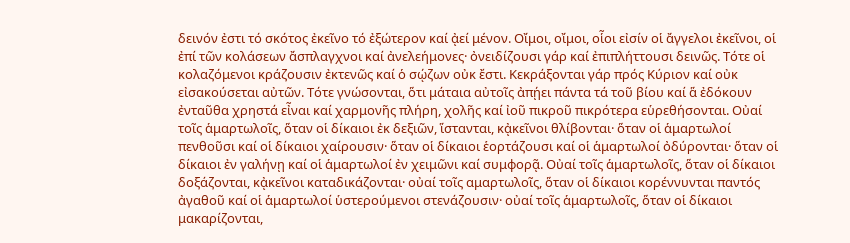δεινόν ἐστι τό σκότος ἐκεῖνο τό ἐξώτερον καί ᾀεί μένον. Οἴμοι, οἴμοι, οἷοι εἰσίν οἱ ἄγγελοι ἐκεῖνοι, οἱ ἐπί τῶν κολάσεων ἄσπλαγχνοι καί ἀνελεήμονες· ὀνειδίζουσι γάρ καί ἐπιπλήττουσι δεινῶς. Τότε οἱ κολαζόμενοι κράζουσιν ἐκτενῶς καί ὁ σῴζων οὐκ ἔστι. Κεκράξονται γάρ πρός Κύριον καί οὐκ εἰσακούσεται αὐτῶν. Τότε γνώσονται, ὅτι μάταια αὐτοῖς ἀπῄει πάντα τά τοῦ βίου καί ἅ ἐδόκουν ἐνταῦθα χρηστά εἶναι καί χαρμονῆς πλήρη, χολῆς καί ἰοῦ πικροῦ πικρότερα εὑρεθήσονται. Οὐαί τοῖς ἁμαρτωλοῖς, ὅταν οἱ δίκαιοι ἐκ δεξιῶν, ἵστανται, κᾀκεῖνοι θλίβονται· ὅταν οἱ ἁμαρτωλοί πενθοῦσι καί οἱ δίκαιοι χαίρουσιν· ὅταν οἱ δίκαιοι ἑορτάζουσι καί οἱ ἁμαρτωλοί ὀδύρονται· ὅταν οἱ δίκαιοι ἐν γαλήνῃ καί οἱ ἁμαρτωλοί ἐν χειμῶνι καί συμφορᾷ. Οὐαί τοῖς ἁμαρτωλοῖς, ὅταν οἱ δίκαιοι δοξάζονται, κᾀκεῖνοι καταδικάζονται· οὐαί τοῖς αμαρτωλοῖς, ὅταν οἱ δίκαιοι κορέννυνται παντός ἀγαθοῦ καί οἱ ἁμαρτωλοί ὑστερούμενοι στενάζουσιν· οὐαί τοῖς ἁμαρτωλοῖς, ὅταν οἱ δίκαιοι μακαρίζονται,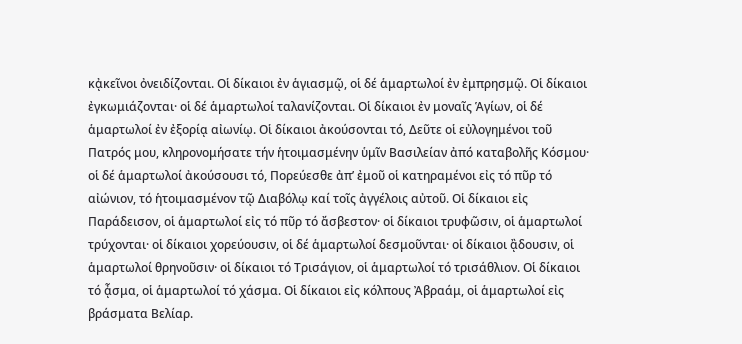κᾀκεῖνοι ὀνειδίζονται. Οἱ δίκαιοι ἐν ἁγιασμῷ, οἱ δέ ἁμαρτωλοί ἐν ἐμπρησμῷ. Οἱ δίκαιοι ἐγκωμιάζονται· οἱ δέ ἁμαρτωλοί ταλανίζονται. Οἱ δίκαιοι ἐν μοναῖς Ἁγίων, οἱ δέ ἁμαρτωλοί ἐν ἐξορίᾳ αἰωνίῳ. Οἱ δίκαιοι ἀκούσονται τό, Δεῦτε οἱ εὐλογημένοι τοῦ Πατρός μου, κληρονομήσατε τήν ἡτοιμασμένην ὑμῖν Βασιλείαν ἀπό καταβολῆς Κόσμου· οἱ δέ ἁμαρτωλοί ἀκούσουσι τό, Πορεύεσθε ἀπ’ ἐμοῦ οἱ κατηραμένοι εἰς τό πῦρ τό αἰώνιον, τό ἡτοιμασμένον τῷ Διαβόλῳ καί τοῖς ἀγγέλοις αὐτοῦ. Οἱ δίκαιοι εἰς Παράδεισον, οἱ ἁμαρτωλοί εἰς τό πῦρ τό ἄσβεστον· οἱ δίκαιοι τρυφῶσιν, οἱ ἁμαρτωλοί τρύχονται· οἱ δίκαιοι χορεύουσιν, οἱ δέ ἁμαρτωλοί δεσμοῦνται· οἱ δίκαιοι ᾂδουσιν, οἱ ἁμαρτωλοί θρηνοῦσιν· οἱ δίκαιοι τό Τρισάγιον, οἱ ἁμαρτωλοί τό τρισάθλιον. Οἱ δίκαιοι τό ᾆσμα, οἱ ἁμαρτωλοί τό χάσμα. Οἱ δίκαιοι εἰς κόλπους Ἀβραάμ, οἱ ἁμαρτωλοί εἰς βράσματα Βελίαρ.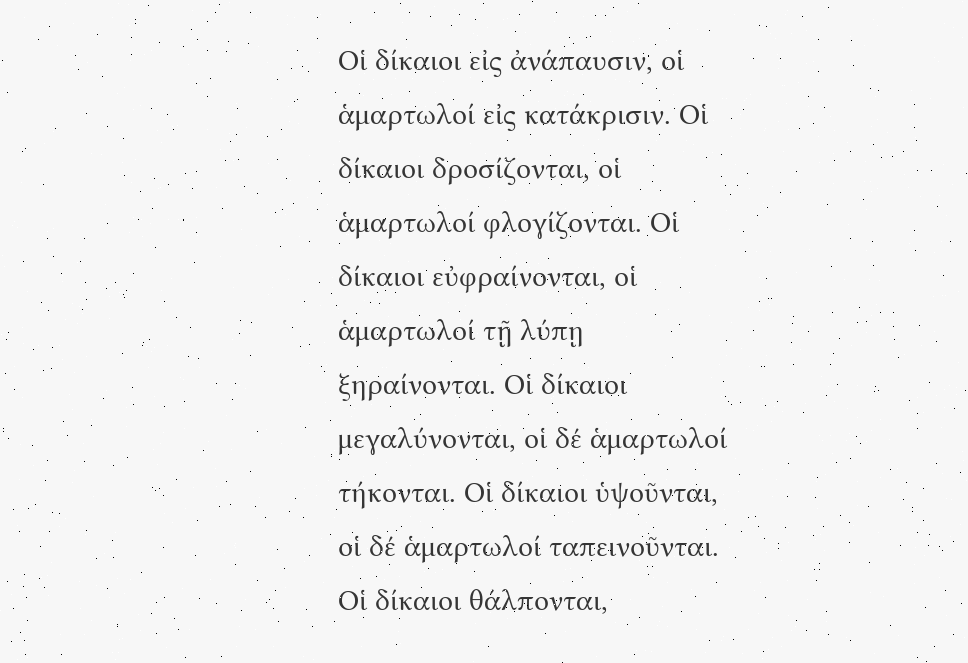Οἱ δίκαιοι εἰς ἀνάπαυσιν, οἱ ἁμαρτωλοί εἰς κατάκρισιν. Οἱ δίκαιοι δροσίζονται, οἱ ἁμαρτωλοί φλογίζονται. Οἱ δίκαιοι εὐφραίνονται, οἱ ἁμαρτωλοί τῇ λύπῃ ξηραίνονται. Οἱ δίκαιοι μεγαλύνονται, οἱ δέ ἁμαρτωλοί τήκονται. Οἱ δίκαιοι ὑψοῦνται, οἱ δέ ἁμαρτωλοί ταπεινοῦνται. Οἱ δίκαιοι θάλπονται,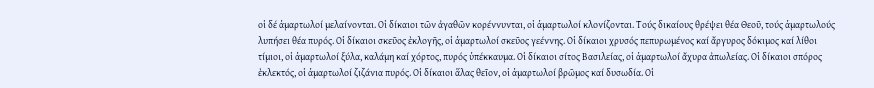οἱ δέ ἁμαρτωλοί μελαίνονται. Οἱ δίκαιοι τῶν ἀγαθῶν κορέννυνται, οἱ ἁμαρτωλοί κλονίζονται. Τούς δικαίους θρέψει θέα Θεοῦ, τούς ἁμαρτωλούς λυπήσει θέα πυρός. Οἱ δίκαιοι σκεῦος ἐκλογῆς, οἱ ἁμαρτωλοί σκεῦος γεέννης. Οἱ δίκαιοι χρυσός πεπυρωμένος καί ἄργυρος δόκιμος καί λίθοι τίμιοι, οἱ ἁμαρτωλοί ξύλα, καλάμη καί χόρτος, πυρός ὑπέκκαυμα. Οἱ δίκαιοι σίτος Βασιλείας, οἱ ἁμαρτωλοί ἄχυρα ἀπωλείας. Οἱ δίκαιοι σπόρος ἐκλεκτός, οἱ ἁμαρτωλοί ζιζάνια πυρός. Οἱ δίκαιοι ἅλας θεῖον, οἱ ἁμαρτωλοί βρῶμος καί δυσωδία. Οἱ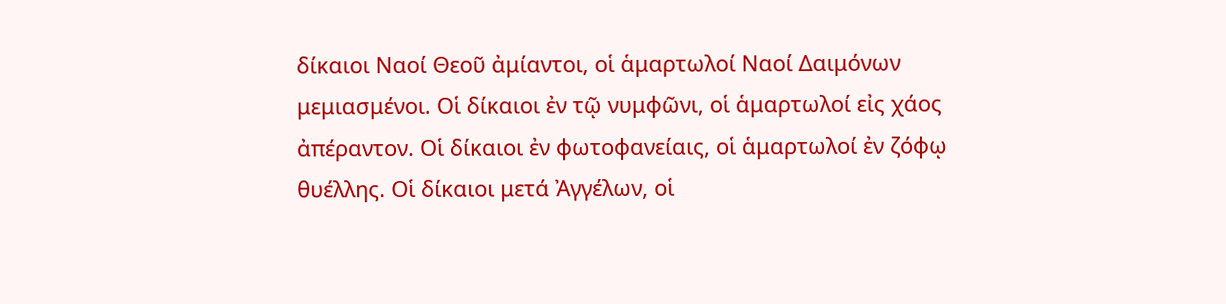δίκαιοι Ναοί Θεοῦ ἀμίαντοι, οἱ ἁμαρτωλοί Ναοί Δαιμόνων μεμιασμένοι. Οἱ δίκαιοι ἐν τῷ νυμφῶνι, οἱ ἁμαρτωλοί εἰς χάος ἀπέραντον. Οἱ δίκαιοι ἐν φωτοφανείαις, οἱ ἁμαρτωλοί ἐν ζόφῳ θυέλλης. Οἱ δίκαιοι μετά Ἀγγέλων, οἱ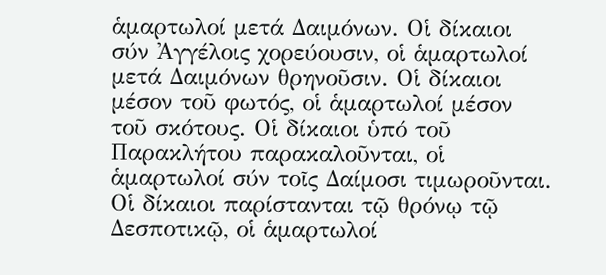ἁμαρτωλοί μετά Δαιμόνων. Οἱ δίκαιοι σύν Ἀγγέλοις χορεύουσιν, οἱ ἁμαρτωλοί μετά Δαιμόνων θρηνοῦσιν. Οἱ δίκαιοι μέσον τοῦ φωτός, οἱ ἁμαρτωλοί μέσον τοῦ σκότους. Οἱ δίκαιοι ὑπό τοῦ Παρακλήτου παρακαλοῦνται, οἱ ἁμαρτωλοί σύν τοῖς Δαίμοσι τιμωροῦνται. Οἱ δίκαιοι παρίστανται τῷ θρόνῳ τῷ Δεσποτικῷ, οἱ ἁμαρτωλοί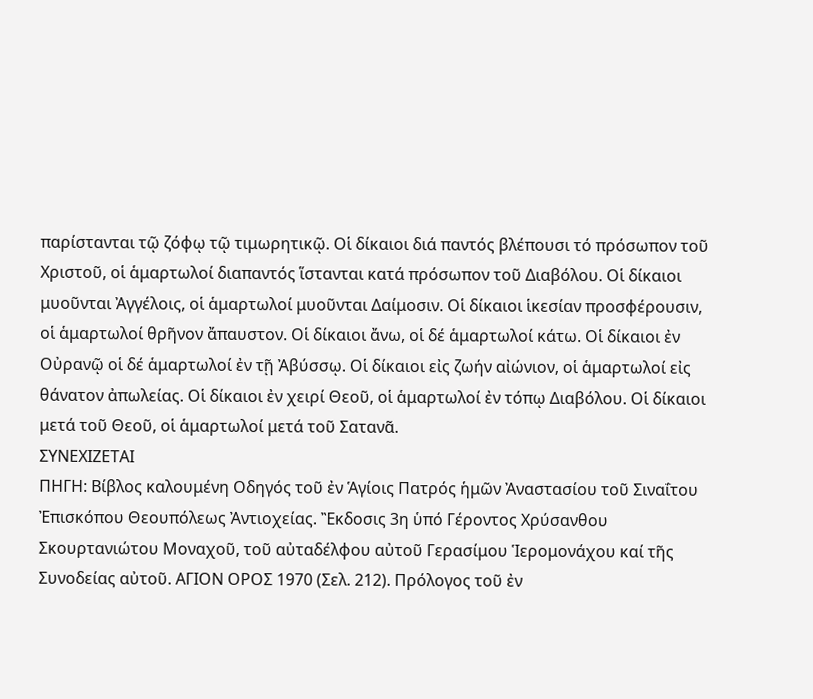παρίστανται τῷ ζόφῳ τῷ τιμωρητικῷ. Οἱ δίκαιοι διά παντός βλέπουσι τό πρόσωπον τοῦ Χριστοῦ, οἱ ἁμαρτωλοί διαπαντός ἵστανται κατά πρόσωπον τοῦ Διαβόλου. Οἱ δίκαιοι μυοῦνται Ἀγγέλοις, οἱ ἁμαρτωλοί μυοῦνται Δαίμοσιν. Οἱ δίκαιοι ἱκεσίαν προσφέρουσιν, οἱ ἁμαρτωλοί θρῆνον ἄπαυστον. Οἱ δίκαιοι ἄνω, οἱ δέ ἁμαρτωλοί κάτω. Οἱ δίκαιοι ἐν Οὐρανῷ οἱ δέ ἁμαρτωλοί ἐν τῇ Ἀβύσσῳ. Οἱ δίκαιοι εἰς ζωήν αἰώνιον, οἱ ἁμαρτωλοί εἰς θάνατον ἀπωλείας. Οἱ δίκαιοι ἐν χειρί Θεοῦ, οἱ ἁμαρτωλοί ἐν τόπῳ Διαβόλου. Οἱ δίκαιοι μετά τοῦ Θεοῦ, οἱ ἁμαρτωλοί μετά τοῦ Σατανᾶ.
ΣΥΝΕΧΙΖΕΤΑΙ
ΠΗΓΗ: Βίβλος καλουμένη Οδηγός τοῦ ἐν Ἁγίοις Πατρός ἡμῶν Ἀναστασίου τοῦ Σιναΐτου Ἐπισκόπου Θεουπόλεως Ἀντιοχείας. Ἒκδοσις 3η ὑπό Γέροντος Χρύσανθου Σκουρτανιώτου Μοναχοῦ, τοῦ αὐταδέλφου αὐτοῦ Γερασίμου Ἱερομονάχου καί τῆς Συνοδείας αὐτοῦ. ΑΓΙΟΝ ΟΡΟΣ 1970 (Σελ. 212). Πρόλογος τοῦ ἐν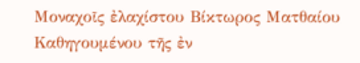Μοναχοῖς ἐλαχίστου Βίκτωρος Ματθαίου Καθηγουμένου τῆς ἐν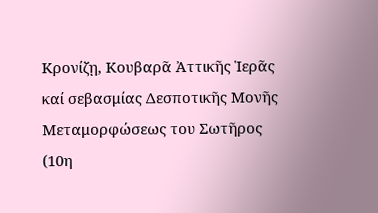Κρονίζῃ, Κουβαρᾶ Ἀττικῆς Ἱερᾶς καί σεβασμίας Δεσποτικῆς Μονῆς Μεταμορφώσεως του Σωτῆρος (10η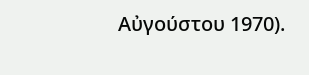Αὐγούστου 1970).